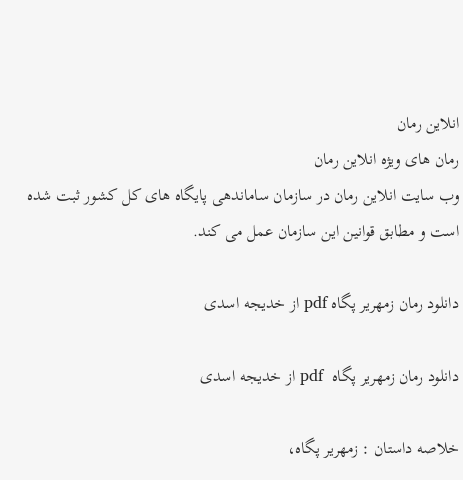انلاین رمان
رمان های ویژه انلاین رمان
وب سایت انلاین رمان در سازمان ساماندهی پایگاه های کل کشور ثبت شده است و مطابق قوانین این سازمان عمل می کند.

دانلود رمان زمهریر پگاه pdf از خدیجه اسدی

دانلود رمان زمهریر پگاه  pdf از خدیجه اسدی

خلاصه داستان : زمهریر پگاه،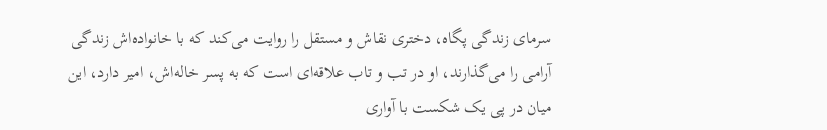سرمای زندگی پگاه، دختری نقاش و مستقل را روایت می‌کند که با خانواده‌اش زندگی آرامی را می‌گذارند، او در تب و تاب علاقه‌ای است که به پسر خاله‌اش، امیر دارد، این میان در پی یک شکست با آواری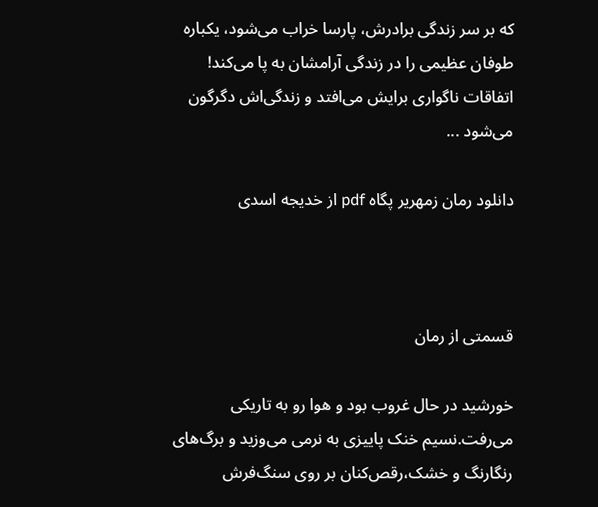که بر سر زندگی برادرش، پارسا خراب می‌شود، یکباره طوفان عظیمی را در زندگی آرامشان به پا می‌کند! اتفاقات ناگواری برایش می‌افتد و زندگی‌اش دگرگون می‌شود ...

دانلود رمان زمهریر پگاه pdf از خدیجه اسدی



قسمتی از رمان

خورشید در حال غروب‌ بود و هوا رو به تاریکی می‌رفت.نسیم خنک پاییزی به نرمی می‌وزید و برگ‌های رنگارنگ و خشک،رقص‌کنان بر روی سنگ‌فرش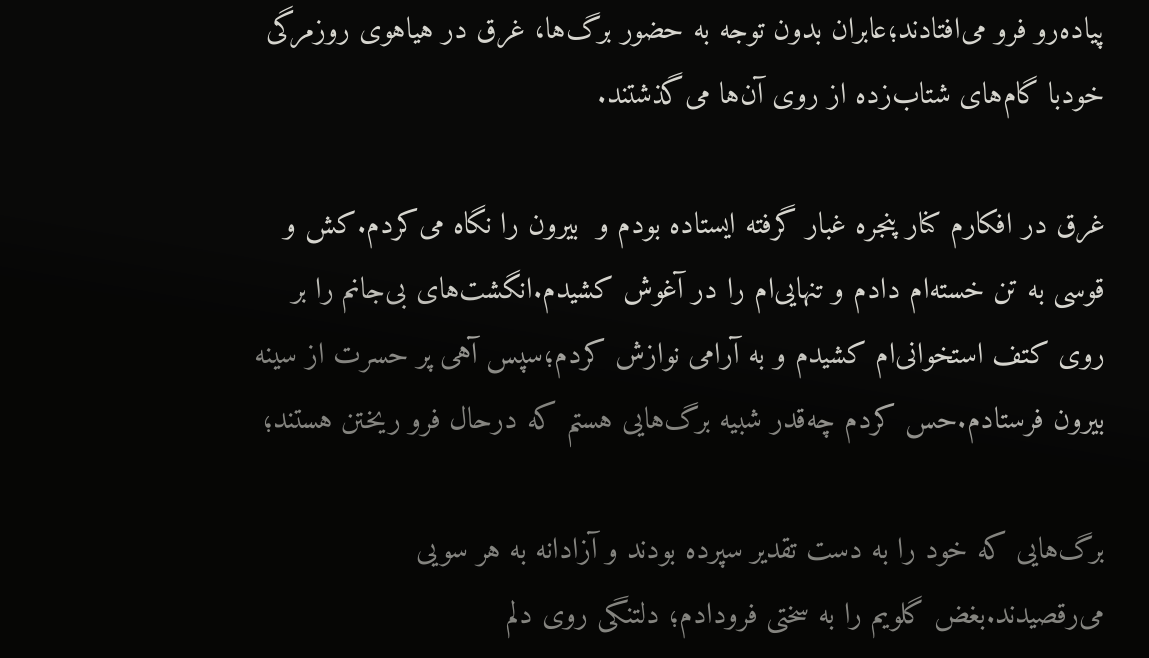پیاده‌رو فرو می‌افتادند؛عابران بدون توجه به حضور برگ‌ها، غرق در هیاهوی روزمرگی خودبا گام‌های شتاب‌زده از روی آن‌ها می‌گذشتند.

غرق در افکارم کنار پنجره غبار گرفته ایستاده ‌بودم و  بیرون را نگاه‌ می‌کردم.کش‌ و قوسی به تن خسته‌ام دادم و تنهایی‌ام را در آغوش کشیدم.انگشت‌های بی‌جانم را بر روی کتف استخوانی‌ام کشیدم و به آرامی نوازش کردم؛سپس آهی پر حسرت از سینه بیرون فرستادم.حس کردم چه‌قدر شبیه برگ‌هایی هستم که درحال فرو ریختن هستند؛

برگ‌هایی که خود را به دست تقدیر سپرده‌‌ بودند و آزادانه به هر سویی می‌رقصیدند.بغض گلویم را به سختی فرو‌دادم؛ دلتنگی روی دلم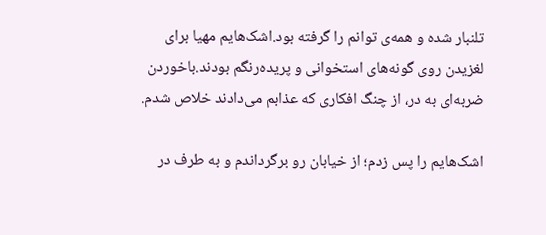تلنبار شده‌ و همه‌ی توانم را گرفته‌ بود.اشک‌هایم مهیا برای لغزیدن روی گونه‌های استخوانی و پریده‌‌رنگم بودند.باخوردن ضربه‌ای به در، از چنگ افکاری که عذابم می‌دادند خلاص شدم.

اشک‌هایم را پس زدم؛ از خیابان رو برگرداندم و به طرف در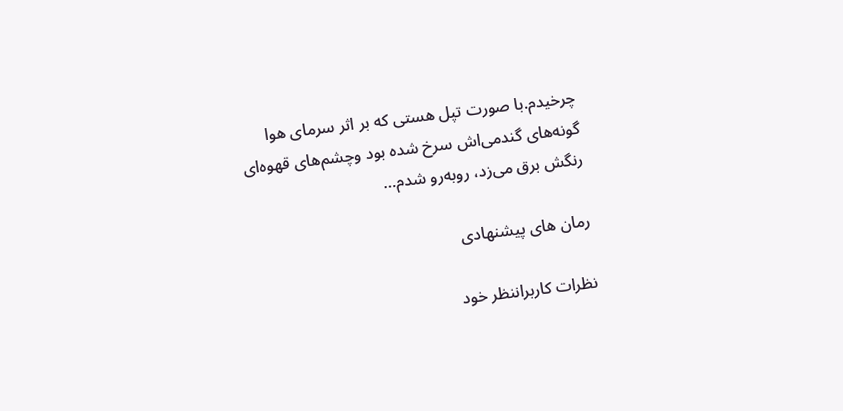چرخیدم.با صورت تپل هستی که بر اثر سرمای هوا گونه‌های گندمی‌اش سرخ شده ‌بود وچشم‌های قهوه‌ای رنگش برق می‌زد، روبه‌رو شدم…

رمان های پیشنهادی

نظرات کاربراننظر خود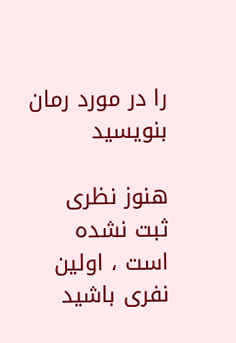را در مورد رمان بنویسید

هنوز نظری ثبت نشده است ، اولین نفری باشید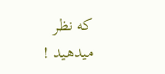که نظر میدهید !